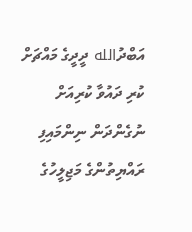އަބްދުالله ދީދީގެ މައްޗަށް ކުރި ދައުވާ ކުރިއަށް ނުގެންދަން ނިންމައިފި
ރައްޔިތުންގެ މަޖިލީހުގެ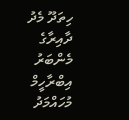ހިތަދޫ މެދު ދާއިރާގެ މެންބަރު އިބްރާހީމް މުހައްމަދު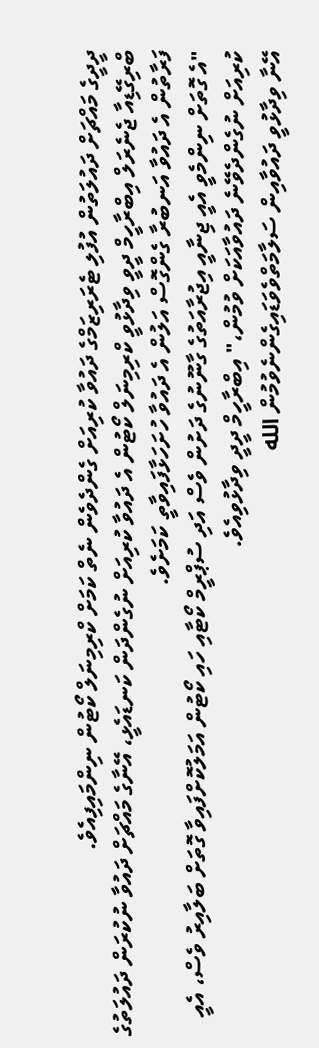ދީދީގެ މައްޗަށް ދައުލަތުން އުފުލި ޓެރަރިޒަމްގެ ދައުވާ ކުރިއަށް ގެންދެވެން ނެތް ކަމަށް ކްރިމިނަލް ކޯޓުން ނިންމައިފިއެވެ.
ބްރިގޭޑިއާ ޖެނެރަލް އިބްރާހީމް ދީވީ ވިދާޅުވީ ކްރިމިނަލް ކޯޓުން އެ ދައުވާ ކުރިއަށް ނުގެންދަން ކަނޑައެޅީ، އޭނާގެ މައްޗަށް ދައުވާ ނުކުރަން ދައުލަތުގެ ފަރާތުން އެ ދައުވާ އަނބުރާ ގެންގޮސް އަލުން އެ ދައުވާ ހުށަހަޅާފައިވާތީ ކަމަށެވެ.
"އެ ގޮތަށް ނިންމެވީ އެއީ ޖިނާއީ އިޖުރާއަތުގެ ގާނޫނުގެ ދަށުން ވެސް އަދި ސުޕްރީމް ކޯޓާއި ހައި ކޯޓުން އަމަލުކޮށްފައިވާ ގޮތަށް ބަލާއިރު ވެސް، އެއީ ކުރިއަށް ނުގެންދެވޭނެ ދައުވާއަކަށް ވުމުން،" އިބްރާހީމް ދީދީ ވިދާޅުވިއެވެ.
އޭނާ ވިދާޅުވީ ދައުވާއިން ސަލާމަތްވެވަޑައިގެންނެވުމުން الله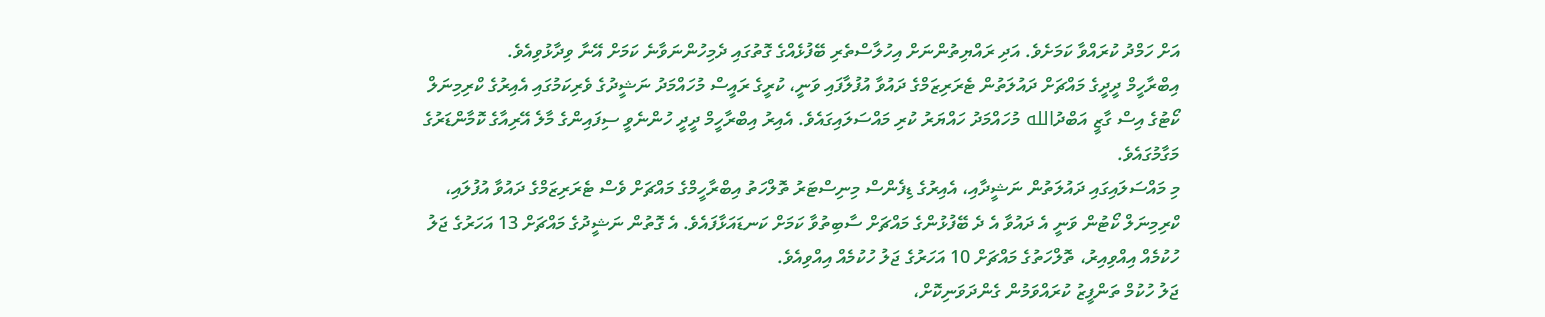އަށް ހަމްދު ކުރައްވާ ކަމަށެވެ. އަދި ރައްޔިތުންނަށް އިހުލާސްތެރި ބޭފުޅެއްގެ ގޮތުގައި ދެމިހުންނަވާނެ ކަމަށް އޭނާ ވިދާޅުވިއެވެ.
އިބްރާހީމް ދީދީގެ މައްޗަށް ދައުލަތުން ޓެރަރިޒަމްގެ ދައުވާ އުފުލާފައި ވަނީ، ކުރީގެ ރައީސް މުހައްމަދު ނަޝީދުގެ ވެރިކަމުގައި އެއިރުގެ ކްރިމިނަލް ކޯޓުގެ އިސް ގާޒީ އަބްދުالله މުހައްމަދު ހައްޔަރު ކުރި މައްސަލައިގައެވެ. އެއިރު އިބްރާހީމް ދީދީ ހުންނެވީ ސިފައިންގެ މާލެ އޭރިއާގެ ކޮމާންޑަރުގެ މަގާމުގައެވެ.
މި މައްސަލައިގައި ދައުލަތުން ނަޝީދާއި، އެއިރުގެ ޑިފެންސް މިނިސްޓަރު ތޮލްހަތު އިބްރާހީމްގެ މައްޗަށް ވެސް ޓެރަރިޒަމްގެ ދައުވާ އުފުލައި، ކްރިމިނަލް ކޯޓުން ވަނީ އެ ދައުވާ އެ ދެ ބޭފުޅުންގެ މައްޗަށް ސާބިތުވާ ކަމަށް ކަނޑައަޅާފައެވެ. އެ ގޮތުން ނަޝީދުގެ މައްޗަށް 13 އަހަރުގެ ޖަލު ހުކުމެއް އިއްވިއިރު، ތޮލްހަތުގެ މައްޗަށް 10 އަހަރުގެ ޖަލު ހުކުމެއް އިއްވިއެވެ.
ޖަލު ހުކުމް ތަންފީޒު ކުރައްވަމުން ގެންދަވަނިކޮށް،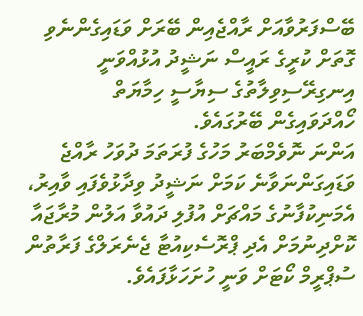ބޭސްފަރުވާއަށް ރާއްޖެއިން ބޭރަށް ވަޑައިގެންނެވި ގޮތަށް ކުރީގެ ރައީސް ނަޝީދު އުޅުއްވަނީ އިނގިރޭސިވިލާތުގެ ސިޔާސީ ހިމާޔަތް ހޯއްދަވައިގެން ބޭރުގައެވެ.
އަންނަ ނޮވެމްބަރު މަހުގެ ފުރަތަމަ ދުވަހު ރާއްޖެ ވަޑައިގަންނަވާނެ ކަމަށް ނަޝީދު ވިދާޅުވެފައި ވާއިރު، އެމަނިކުފާނުގެ މައްޗަށް އުފުލި ދައުވާ އަލުން މުރާޖައާ ކޮށްދިނުމަށް އެދި ޕްރޮސެކިއުޓާ ޖެނެރަލްގެ ފަރާތުން ސުޕްރީމް ކޯޓަށް ވަނީ ހުށަހަޅާފައެވެ.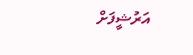އަރުޝީފަށް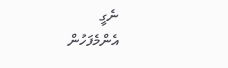ނެގީ
އެންމެފަހުން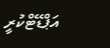އަޕްޑޭޓްކުރީ